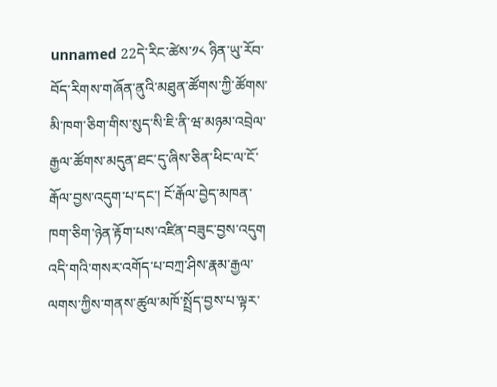unnamed 22དེ་རིང་ཚེས་༡༨ ཉིན་ཡུ་རོབ་བོད་རིགས་གཞོན་ནུའི་མཐུན་ཚོགས་ཀྱི་ཚོགས་མི་ཁག་ཅིག་གིས་སུད་སི་ཇི་ནི་ཝ་མཉམ་འབྲེལ་རྒྱལ་ཚོགས་མདུན་ཐང་དུ་ཞིས་ཅིན་ཕིང་ལ་ངོ་རྒོལ་བྱས་འདུག་པ་དང་། ངོ་རྒོལ་བྱེད་མཁན་ཁག་ཅིག་ཉེན་རྟོག་པས་འཛིན་བཟུང་བྱས་འདུག
འདི་གའི་གསར་འགོད་པ་བཀྲ་ཤིས་རྣམ་རྒྱལ་ལགས་ཀྱིས་གནས་ཚུལ་མཁོ་སྤྲོད་བྱས་པ་ལྟར་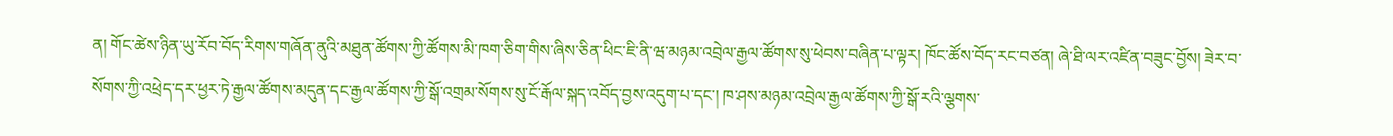ན། གོང་ཚེས་ཉིན་ཡུ་རོབ་བོད་རིགས་གཞོན་ནུའི་མཐུན་ཚོགས་ཀྱི་ཚོགས་མི་ཁག་ཅིག་གིས་ཞིས་ཅིན་ཕིང་ཇི་ནི་ཝ་མཉམ་འབྲེལ་རྒྱལ་ཚོགས་སུ་ཕེབས་བཞིན་པ་ལྟར། ཁོང་ཚོས་བོད་རང་བཙན། ཞེ་ཐི་ལར་འཛིན་བཟུང་བྱོས། ཟེར་བ་སོགས་ཀྱི་འཕྲེད་དར་ཕྱར་ཏེ་རྒྱལ་ཚོགས་མདུན་དང་རྒྱལ་ཚོགས་ཀྱི་སྒོ་འགྲམ་སོགས་སུ་ངོ་རྒོལ་སྐད་འབོད་བྱས་འདུག་པ་དང་། ཁ་ཤས་མཉམ་འབྲེལ་རྒྱལ་ཚོགས་ཀྱི་སྒོ་རའི་ལྕགས་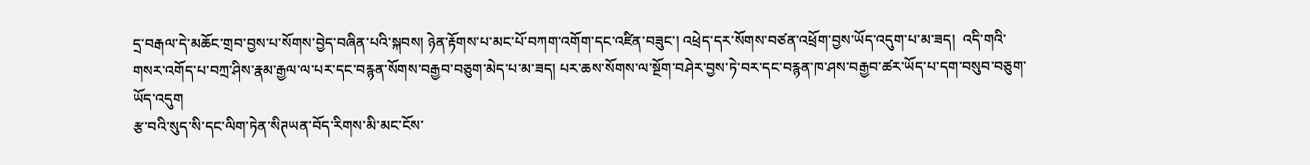དྲ་བརྒལ་དེ་མཆོང་གྲབ་བྱས་པ་སོགས་བྱེད་བཞིན་པའི་སྐབས། ཉེན་རྟོགས་པ་མང་པོ་བཀག་འགོག་དང་འཛིན་བཟུང་། འཕྲེད་དར་སོགས་བཙན་འཕྲོག་བྱས་ཡོད་འདུག་པ་མ་ཟད།  འདི་གའི་གསར་འགོད་པ་བཀྲ་ཤིས་རྣམ་རྒྱལ་ལ་པར་དང་བརྙན་སོགས་བརྒྱབ་བཅུག་མེད་པ་མ་ཟད། པར་ཆས་སོགས་ལ་སྔོག་བཤེར་བྱས་ཏེ་བར་དང་བརྙན་ཁ་ཤས་བརྒྱབ་ཚར་ཡོད་པ་དག་བསུབ་བཅུག་ཡོད་འདུག
རྩ་བའི་སུད་སི་དང་ལིག་ཏེན་སིཊཡན་བོད་རིགས་མི་མང་ངོས་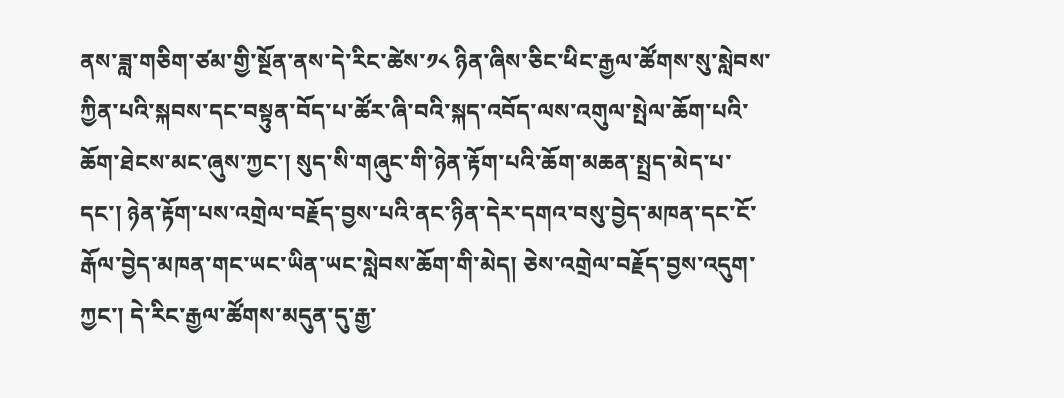ནས་ཟླ་གཅིག་ཙམ་གྱི་སྔོན་ནས་དེ་རིང་ཚེས་༡༨ ཉིན་ཞིས་ཅིང་ཕིང་རྒྱལ་ཚོགས་སུ་སླེབས་ཀྱིན་པའི་སྐབས་དང་བསྟུན་བོད་པ་ཚོར་ཞི་བའི་སྐད་འབོད་ལས་འགུལ་སྤེལ་ཆོག་པའི་ཆོག་ཐེངས་མང་ཞུས་ཀྱང་། སུད་སི་གཞུང་གི་ཉེན་རྟོག་པའི་ཆོག་མཆན་སྤྲད་མེད་པ་དང་། ཉེན་རྟོག་པས་འགྲེལ་བརྗོད་བྱས་པའི་ནང་ཉིན་དེར་དགའ་བསུ་བྱེད་མཁན་དང་ངོ་རྒོལ་བྱེད་མཁན་གང་ཡང་ཡིན་ཡང་སླེབས་ཆོག་གི་མེད། ཅེས་འགྲེལ་བརྗོད་བྱས་འདུག་ཀྱང་། དེ་རིང་རྒྱལ་ཚོགས་མདུན་དུ་རྒྱ་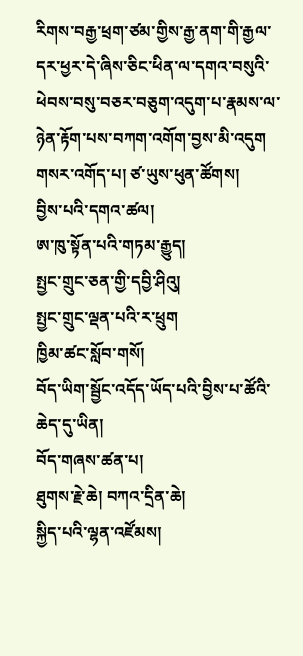རིགས་བརྒྱ་ཕྲག་ཙམ་གྱིས་རྒྱ་ནག་གི་རྒྱལ་དར་ཕྱར་དེ་ཞིས་ཅིང་ཕིན་ལ་དགའ་བསུའི་ཕེབས་བསུ་བཅར་བཅུག་འདུག་པ་རྣམས་ལ་ཉེན་རྟོག་པས་བཀག་འགོག་བྱས་མི་འདུག
གསར་འགོད་པ། ཙ་ཡུས་ཕུན་ཚོགས།
བྱིས་པའི་དགའ་ཚལ།
ཨ་ཁུ་སྟོན་པའི་གཏམ་རྒྱུད།
སྤྱང་གྲུང་ཅན་གྱི་དབྱི་ཤིའུ།
སྤྱང་གྲུང་ལྡན་པའི་ར་ཕྲུག
ཁྱིམ་ཚང་སློབ་གསོ།
བོད་ཡིག་སྦྱོང་འདོད་ཡོད་པའི་བྱིས་པ་ཚོའི་ཆེད་དུ་ཡིན།
བོད་གཞས་ཚན་པ།
ཐུགས་རྗེ་ཆེ། བཀའ་དྲིན་ཆེ།
སྐྱིད་པའི་ལྷན་འཛོམས།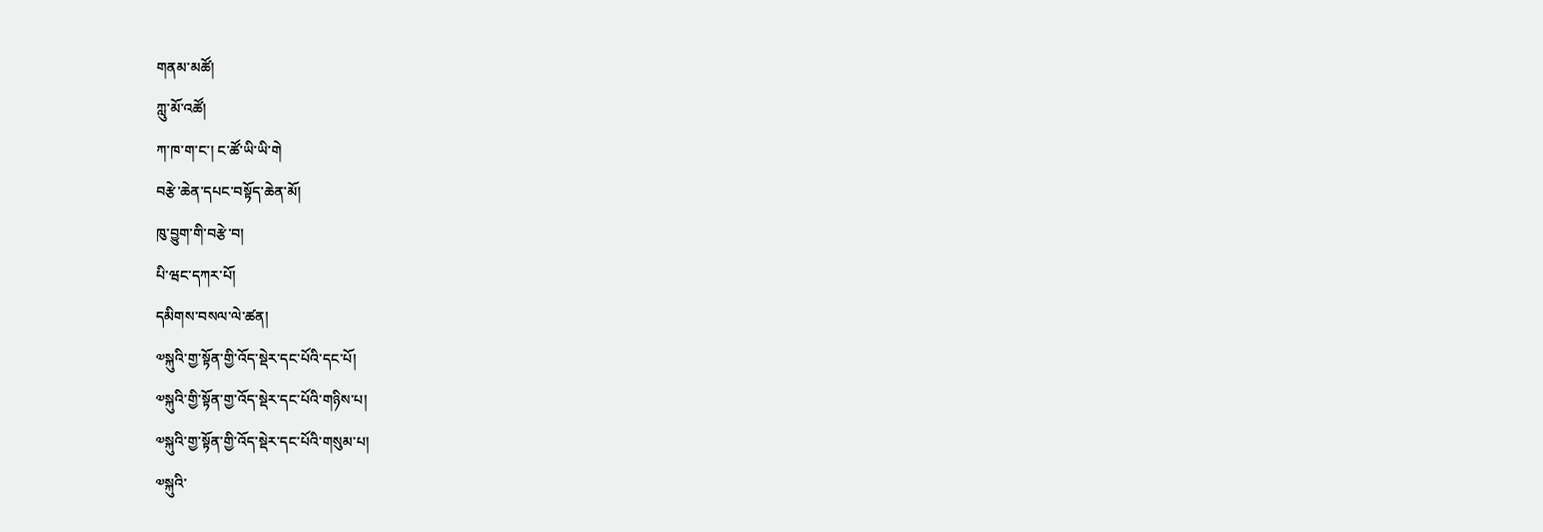གནམ་མཚོ།
ཀླུ་མོ་འཚོ།
ཀ་ཁ་ག་ང་། ང་ཚོ་ཡི་ཡི་གེ
བརྩེ་ཆེན་དཔང་བསྟོད་ཆེན་མོ།
ཁུ་བྱུག་གི་བརྩེ་བ།
པི་ཝང་དཀར་པོ།
དམིགས་བསལ་ལེ་ཚན།
༧སྐུའི་གྱ་སྟོན་གྱི་འོད་སྡེར་དང་པོའི་དང་པོ།
༧སྐུའི་གྱི་སྟོན་གྱ་འོད་སྡེར་དང་པོའི་གཉིས་པ།
༧སྐུའི་གྱ་སྟོན་གྱི་འོད་སྡེར་དང་པོའི་གསུམ་པ།
༧སྐུའི་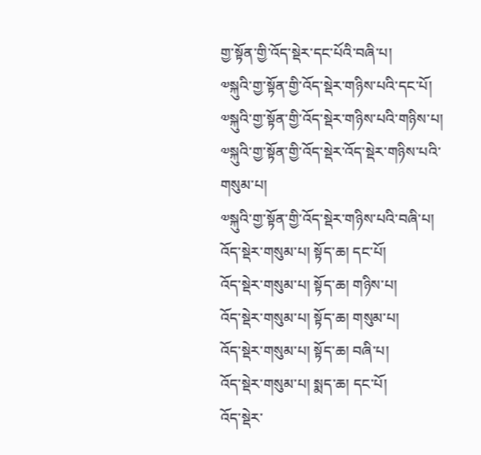གྱ་སྟོན་གྱི་འོད་སྡེར་དང་པོའི་བཞི་པ།
༧སྐུའི་གྱ་སྟོན་གྱི་འོད་སྡེར་གཉིས་པའི་དང་པོ།
༧སྐུའི་གྱ་སྟོན་གྱི་འོད་སྡེར་གཉིས་པའི་གཉིས་པ།
༧སྐུའི་གྱ་སྟོན་གྱི་འོད་སྡེར་འོད་སྡེར་གཉིས་པའི་གསུམ་པ།
༧སྐུའི་གྱ་སྟོན་གྱི་འོད་སྡེར་གཉིས་པའི་བཞི་པ།
འོད་སྡེར་གསུམ་པ། སྟོད་ཆ། དང་པོ།
འོད་སྡེར་གསུམ་པ། སྟོད་ཆ། གཉིས་པ།
འོད་སྡེར་གསུམ་པ། སྟོད་ཆ། གསུམ་པ།
འོད་སྡེར་གསུམ་པ། སྟོད་ཆ། བཞི་པ།
འོད་སྡེར་གསུམ་པ། སྨད་ཆ། དང་པོ།
འོད་སྡེར་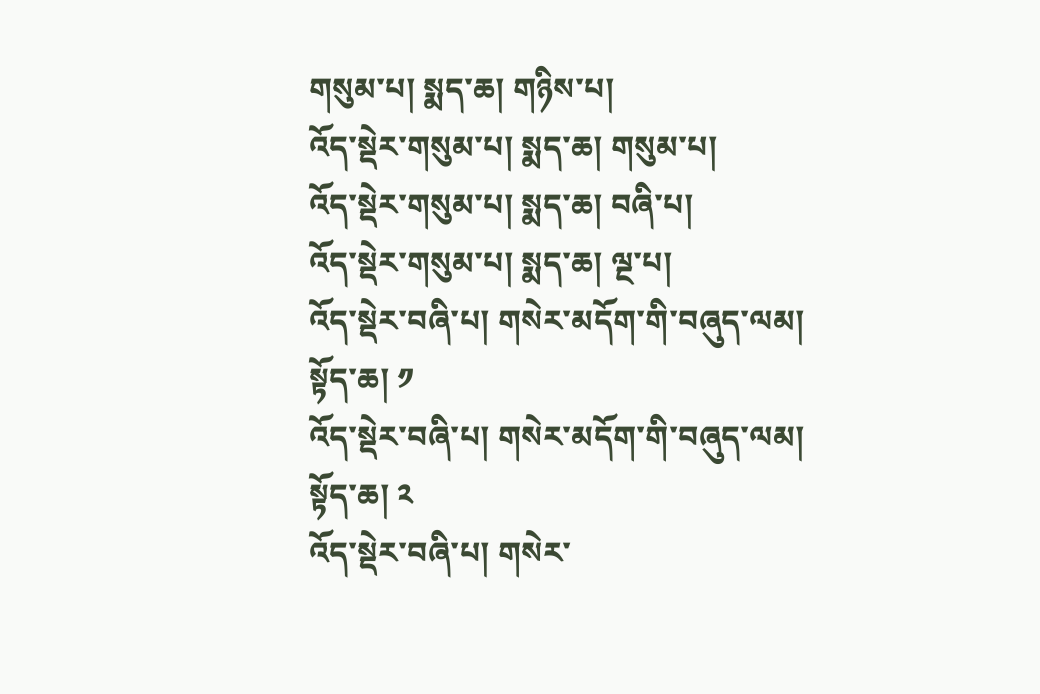གསུམ་པ། སྨད་ཆ། གཉིས་པ།
འོད་སྡེར་གསུམ་པ། སྨད་ཆ། གསུམ་པ།
འོད་སྡེར་གསུམ་པ། སྨད་ཆ། བཞི་པ།
འོད་སྡེར་གསུམ་པ། སྨད་ཆ། ལྔ་པ།
འོད་སྡེར་བཞི་པ། གསེར་མདོག་གི་བཞུད་ལམ། སྟོད་ཆ། ༡
འོད་སྡེར་བཞི་པ། གསེར་མདོག་གི་བཞུད་ལམ། སྟོད་ཆ། ༢
འོད་སྡེར་བཞི་པ། གསེར་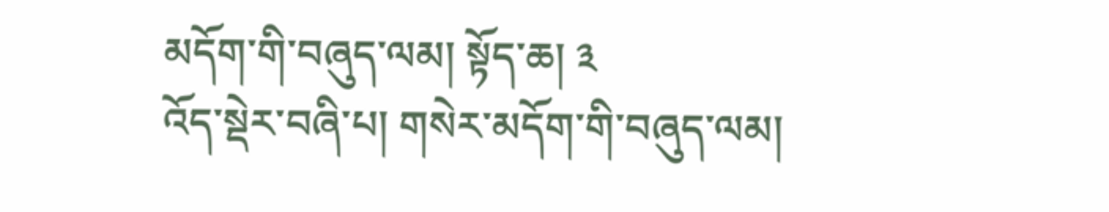མདོག་གི་བཞུད་ལམ། སྟོད་ཆ། ༣
འོད་སྡེར་བཞི་པ། གསེར་མདོག་གི་བཞུད་ལམ།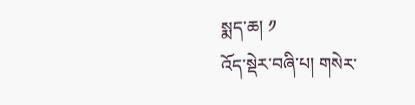སྨད་ཆ། ༡
འོད་སྡེར་བཞི་པ། གསེར་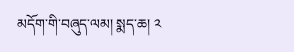མདོག་གི་བཞུད་ལམ། སྨད་ཆ། ༢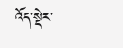འོད་སྡེར་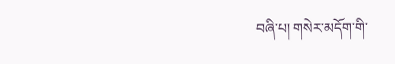བཞི་པ། གསེར་མདོག་གི་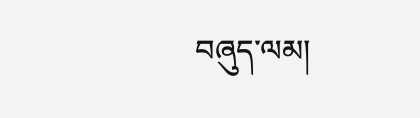བཞུད་ལམ།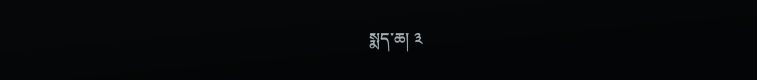སྨད་ཆ། ༣